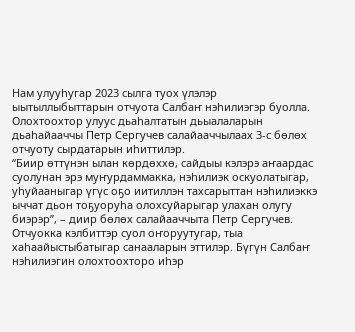Нам улууһугар 2023 сылга туох үлэлэр ыытыллыбыттарын отчуота Салбаҥ нэһилиэгэр буолла. Олохтоохтор улуус дьаһалтатын дьыалаларын дьаһайааччы Петр Сергучев салайааччылаах 3-с бөлөх отчуоту сырдатарын иһиттилэр.
“Биир өттүнэн ылан көрдөххө, сайдыы кэлэрэ аҥаардас суолунан эрэ муҥурдаммакка, нэһилиэк оскуолатыгар, уһуйааныгар үгүс оҕо иитиллэн тахсарыттан нэһилиэккэ ыччат дьон тоҕуоруһа олохсуйарыгар улахан олугу биэрэр”, – диир бөлөх салайааччыта Петр Сергучев.
Отчуокка кэлбиттэр суол оҥоруутугар, тыа хаһаайыстыбатыгар санааларын эттилэр. Бүгүн Салбаҥ нэһилиэгин олохтоохторо иһэр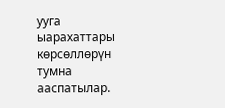ууга ыарахаттары көрсөллөрүн тумна ааспатылар.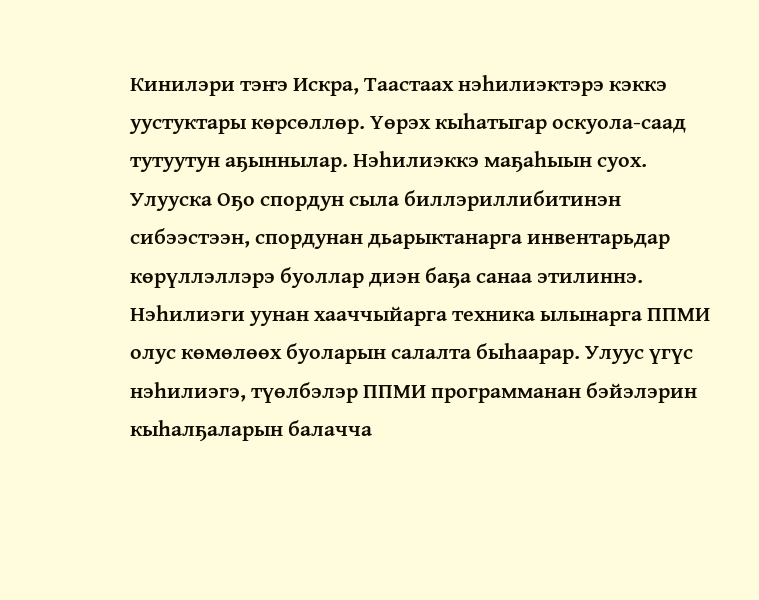Кинилэри тэҥэ Искра, Таастаах нэһилиэктэрэ кэккэ уустуктары көрсөллөр. Үөрэх кыһатыгар оскуола-саад тутуутун аҕыннылар. Нэһилиэккэ маҕаһыын суох. Улууска Оҕо спордун сыла биллэриллибитинэн сибээстээн, спордунан дьарыктанарга инвентарьдар көрүллэллэрэ буоллар диэн баҕа санаа этилиннэ.
Нэһилиэги уунан хааччыйарга техника ылынарга ППМИ олус көмөлөөх буоларын салалта быһаарар. Улуус үгүс нэһилиэгэ, түөлбэлэр ППМИ программанан бэйэлэрин кыһалҕаларын балачча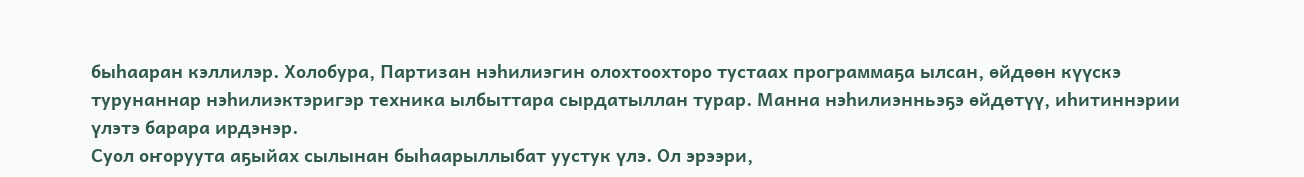быһааран кэллилэр. Холобура, Партизан нэһилиэгин олохтоохторо тустаах программаҕа ылсан, өйдөөн күүскэ турунаннар нэһилиэктэригэр техника ылбыттара сырдатыллан турар. Манна нэһилиэнньэҕэ өйдөтүү, иһитиннэрии үлэтэ барара ирдэнэр.
Суол оҥоруута аҕыйах сылынан быһаарыллыбат уустук үлэ. Ол эрээри,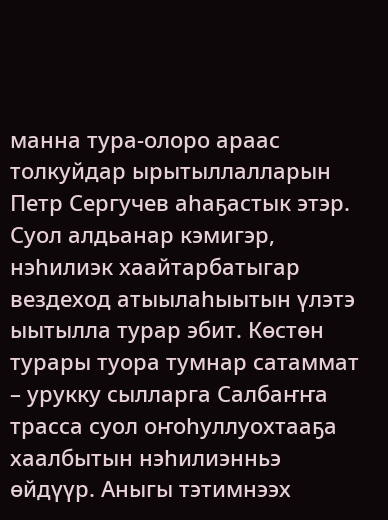манна тура-олоро араас толкуйдар ырытыллалларын Петр Сергучев аһаҕастык этэр. Суол алдьанар кэмигэр, нэһилиэк хаайтарбатыгар вездеход атыылаһыытын үлэтэ ыытылла турар эбит. Көстөн турары туора тумнар сатаммат – урукку сылларга Салбаҥҥа трасса суол оҥоһуллуохтааҕа хаалбытын нэһилиэнньэ өйдүүр. Аныгы тэтимнээх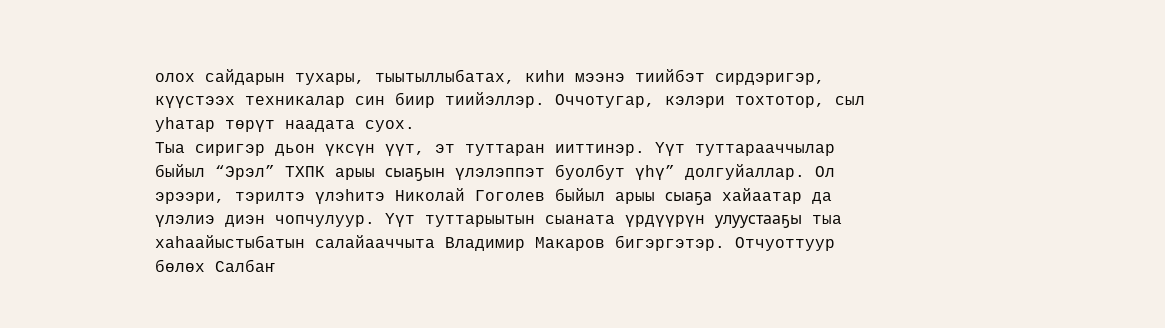олох сайдарын тухары, тыытыллыбатах, киһи мээнэ тиийбэт сирдэригэр, күүстээх техникалар син биир тиийэллэр. Оччотугар, кэлэри тохтотор, сыл уһатар төрүт наадата суох.
Тыа сиригэр дьон үксүн үүт, эт туттаран ииттинэр. Үүт туттарааччылар быйыл “Эрэл” ТХПК арыы сыаҕын үлэлэппэт буолбут үһү” долгуйаллар. Ол эрээри, тэрилтэ үлэһитэ Николай Гоголев быйыл арыы сыаҕа хайаатар да үлэлиэ диэн чопчулуур. Үүт туттарыытын сыаната үрдүүрүн улуустааҕы тыа хаһаайыстыбатын салайааччыта Владимир Макаров бигэргэтэр. Отчуоттуур бөлөх Салбаҥ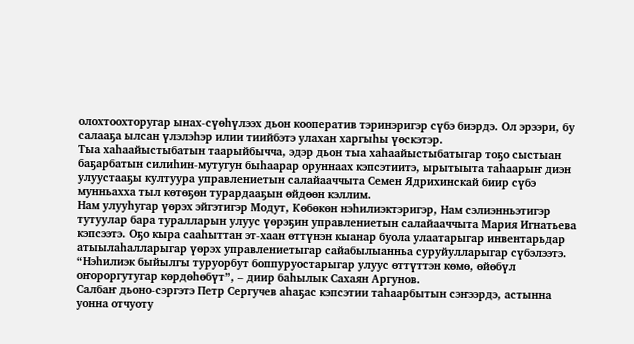олохтоохторугар ынах-сүөһүлээх дьон кооператив тэринэригэр сүбэ биэрдэ. Ол эрээри, бу салааҕа ылсан үлэлэһэр илии тиийбэтэ улахан харгыһы үөскэтэр.
Тыа хаһаайыстыбатын таарыйбычча, эдэр дьон тыа хаһаайыстыбатыгар тоҕо сыстыан баҕарбатын силиһин-мутугун быһаарар оруннаах кэпсэтиитэ, ырытыыта таһаарыҥ диэн улуустааҕы култуура управлениетын салайааччыта Семен Ядрихинскай биир сүбэ мунньахха тыл көтөҕөн турардааҕын өйдөөн кэллим.
Нам улууһугар үөрэх эйгэтигэр Модут, Көбөкөн нэһилиэктэригэр, Нам сэлиэнньэтигэр тутуулар бара туралларын улуус үөрэҕин управлениетын салайааччыта Мария Игнатьева кэпсээтэ. Оҕо кыра сааһыттан эт-хаан өттүнэн кыанар буола улаатарыгар инвентарьдар атыылаһалларыгар үөрэх управлениетыгар сайабылыанньа суруйулларыгар сүбэлээтэ.
“Нэһилиэк быйылгы туруорбут боппуруостарыгар улуус өттүттэн көмө, өйөбүл оҥороргутугар көрдөһөбүт”, – диир баһылык Сахаян Аргунов.
Салбаҥ дьоно-сэргэтэ Петр Сергучев аһаҕас кэпсэтии таһаарбытын сэҥээрдэ, астынна уонна отчуоту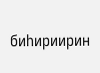биһириирин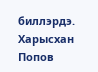биллэрдэ.
Харысхан Попов